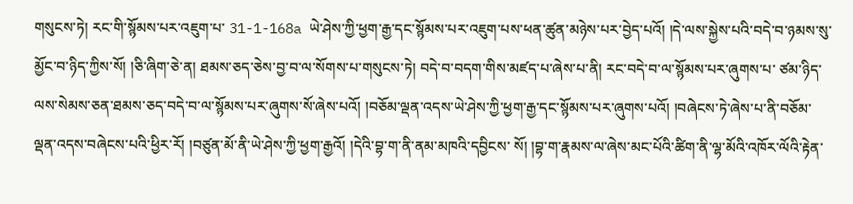གསུངས་ཏེ། རང་གི་སྙོམས་པར་འཇུག་པ་ 31-1-168a ཡེ་ཤེས་ཀྱི་ཕྱག་རྒྱ་དང་སྙོམས་པར་འཇུག་པས་ཕན་ཚུན་མཉེས་པར་བྱེད་པའོ། །དེ་ལས་སྐྱེས་པའི་བདེ་བ་ཉམས་སུ་མྱོང་བ་ཉིད་ཀྱིས་སོ། །ཅི་ཞིག་ཅེ་ན། ཐམས་ཅད་ཅེས་བྱ་བ་ལ་སོགས་པ་གསུངས་ཏེ། བདེ་བ་བདག་གིས་མཛད་པ་ཞེས་པ་ནི། རང་བདེ་བ་ལ་སྙོམས་པར་ཞུགས་པ་ ཙམ་ཉིད་ལས་སེམས་ཅན་ཐམས་ཅད་བདེ་བ་ལ་སྙོམས་པར་ཞུགས་སོ་ཞེས་པའོ། །བཅོམ་ལྡན་འདས་ཡེ་ཤེས་ཀྱི་ཕྱག་རྒྱ་དང་སྙོམས་པར་ཞུགས་པའོ། །བཞེངས་ཏེ་ཞེས་པ་ནི་བཅོམ་ལྡན་འདས་བཞེངས་པའི་ཕྱིར་རོ། །བཙུན་མོ་ནི་ཡེ་ཤེས་ཀྱི་ཕྱག་རྒྱའོ། །དེའི་བྷ་ག་ནི་ནམ་མཁའི་དབྱིངས་ སོ། །བྷ་ག་རྣམས་ལ་ཞེས་མང་པོའི་ཚིག་ནི་ལྷ་མོའི་འཁོར་ལོའི་རྟེན་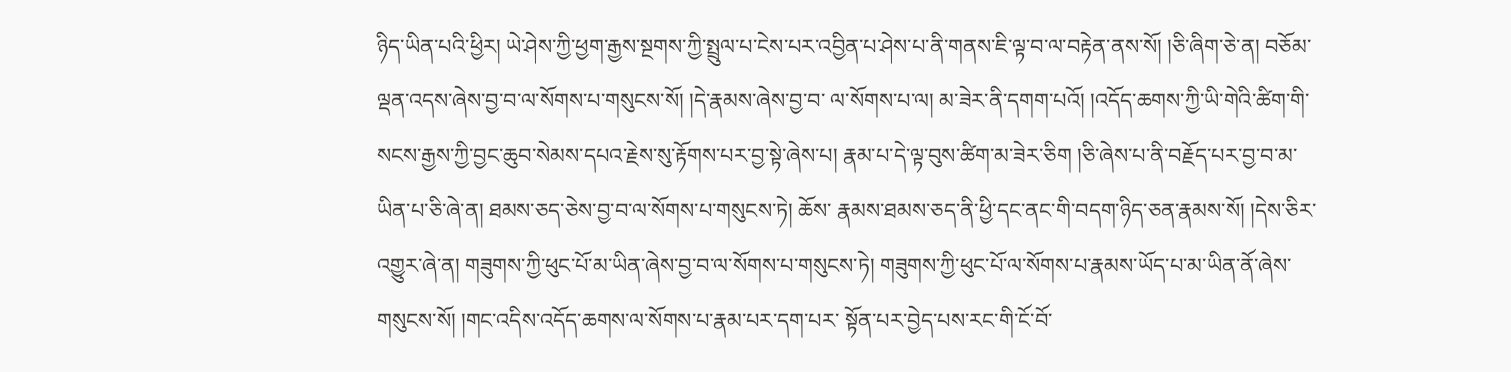ཉིད་ཡིན་པའི་ཕྱིར། ཡེ་ཤེས་ཀྱི་ཕྱག་རྒྱས་སྔགས་ཀྱི་སྤྲུལ་པ་ངེས་པར་འབྱིན་པ་ཤེས་པ་ནི་གནས་ཇི་ལྟ་བ་ལ་བརྟེན་ནས་སོ། །ཅི་ཞིག་ཅེ་ན། བཅོམ་ལྡན་འདས་ཞེས་བྱ་བ་ལ་སོགས་པ་གསུངས་སོ། །དེ་རྣམས་ཞེས་བྱ་བ་ ལ་སོགས་པ་ལ། མ་ཟེར་ནི་དགག་པའོ། །འདོད་ཆགས་ཀྱི་ཡི་གེའི་ཚིག་གི་སངས་རྒྱས་ཀྱི་བྱང་ཆུབ་སེམས་དཔའ་རྗེས་སུ་རྟོགས་པར་བྱ་སྟེ་ཞེས་པ། རྣམ་པ་དེ་ལྟ་བུས་ཚིག་མ་ཟེར་ཅིག །ཅི་ཞེས་པ་ནི་བརྗོད་པར་བྱ་བ་མ་ཡིན་པ་ཅི་ཞེ་ན། ཐམས་ཅད་ཅེས་བྱ་བ་ལ་སོགས་པ་གསུངས་ཏེ། ཆོས་ རྣམས་ཐམས་ཅད་ནི་ཕྱི་དང་ནང་གི་བདག་ཉིད་ཅན་རྣམས་སོ། །དེས་ཅིར་འགྱུར་ཞེ་ན། གཟུགས་ཀྱི་ཕུང་པོ་མ་ཡིན་ཞེས་བྱ་བ་ལ་སོགས་པ་གསུངས་ཏེ། གཟུགས་ཀྱི་ཕུང་པོ་ལ་སོགས་པ་རྣམས་ཡོད་པ་མ་ཡིན་ནོ་ཞེས་གསུངས་སོ། །གང་འདིས་འདོད་ཆགས་ལ་སོགས་པ་རྣམ་པར་དག་པར་ སྟོན་པར་བྱེད་པས་རང་གི་ངོ་བོ་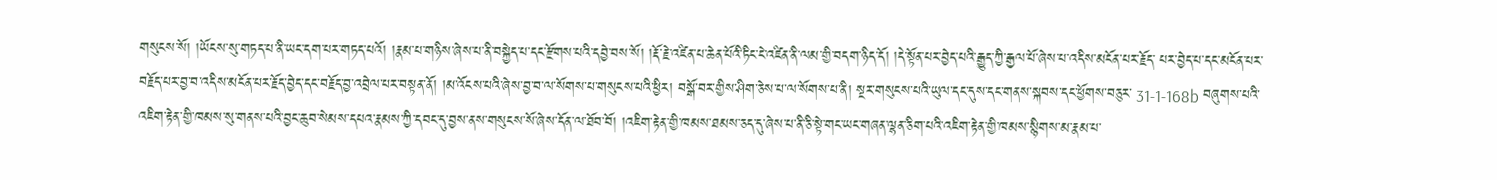གསུངས་སོ། །ཡོངས་སུ་གཏད་པ་ནི་ཡང་དག་པར་གཏད་པའོ། །རྣམ་པ་གཉིས་ཞེས་པ་ནི་བསྐྱེད་པ་དང་རྫོགས་པའི་དབྱེ་བས་སོ། །རྡོ་རྗེ་འཛིན་པ་ཆེན་པོའི་ཏིང་ངེ་འཛིན་ནི་ལམ་གྱི་བདག་ཉིད་དོ། །དེ་སྟོན་པར་བྱེད་པའི་རྒྱུད་ཀྱི་རྒྱལ་པོ་ཞེས་པ་འདིས་མངོན་པར་རྗོད་ པར་བྱེད་པ་དང་མངོན་པར་བརྗོད་པར་བྱ་བ་འདིས་མངོན་པར་རྗོད་བྱེད་དང་བརྗོད་བྱ་འབྲེལ་པར་བསྟན་ནོ། །མ་འོངས་པའི་ཞེས་བྱ་བ་ལ་སོགས་པ་གསུངས་པའི་ཕྱིར། བསྒོ་བར་གྱིས་ཤིག་ཅེས་པ་ལ་སོགས་པ་ནི། སྔར་གསུངས་པའི་ཡུལ་དང་དུས་དང་གནས་སྐབས་དང་ཕྱོགས་བཅུར་ 31-1-168b བཞུགས་པའི་འཇིག་རྟེན་གྱི་ཁམས་སུ་གནས་པའི་བྱང་ཆུབ་སེམས་དཔའ་རྣམས་ཀྱི་དབང་དུ་བྱས་ནས་གསུངས་སོ་ཞེས་དོན་ལ་ཐོབ་བོ། །འཇིག་རྟེན་གྱི་ཁམས་ཐམས་ཅད་དུ་ཞེས་པ་ནི་ཅི་སྟེ་གང་ཡང་གཞན་ལྷན་ཅིག་པའི་འཇིག་རྟེན་གྱི་ཁམས་སྙིགས་མ་རྣམ་པ་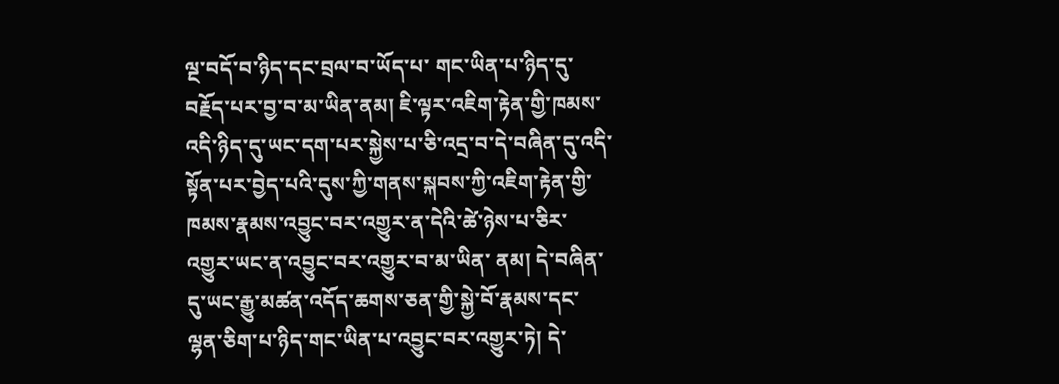ལྔ་བདོ་བ་ཉིད་དང་བྲལ་བ་ཡོད་པ་ གང་ཡིན་པ་ཉིད་དུ་བརྗོད་པར་བྱ་བ་མ་ཡིན་ནམ། ཇི་ལྟར་འཇིག་རྟེན་གྱི་ཁམས་འདི་ཉིད་དུ་ཡང་དག་པར་སྐྱེས་པ་ཅི་འདྲ་བ་དེ་བཞིན་དུ་འདི་སྟོན་པར་བྱེད་པའི་དུས་ཀྱི་གནས་སྐབས་ཀྱི་འཇིག་རྟེན་གྱི་ཁམས་རྣམས་འབྱུང་བར་འགྱུར་ན་དེའི་ཚེ་ཉེས་པ་ཅིར་འགྱུར་ཡང་ན་འབྱུང་བར་འགྱུར་བ་མ་ཡིན་ ནམ། དེ་བཞིན་དུ་ཡང་རྒྱུ་མཚན་འདོད་ཆགས་ཅན་གྱི་སྐྱེ་བོ་རྣམས་དང་ལྷན་ཅིག་པ་ཉིད་གང་ཡིན་པ་འབྱུང་བར་འགྱུར་ཏེ། དེ་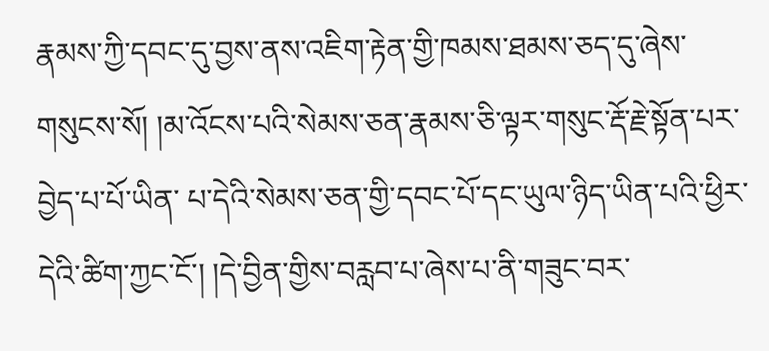རྣམས་ཀྱི་དབང་དུ་བྱས་ནས་འཇིག་རྟེན་གྱི་ཁམས་ཐམས་ཅད་དུ་ཞེས་གསུངས་སོ། །མ་འོངས་པའི་སེམས་ཅན་རྣམས་ཅི་ལྟར་གསུང་རྡོ་རྗེ་སྟོན་པར་བྱེད་པ་པོ་ཡིན་ པ་དེའི་སེམས་ཅན་གྱི་དབང་པོ་དང་ཡུལ་ཉིད་ཡིན་པའི་ཕྱིར་དེའི་ཚིག་ཀྱང་ངོ་། །དེ་བྱིན་གྱིས་བརླབ་པ་ཞེས་པ་ནི་གཟུང་བར་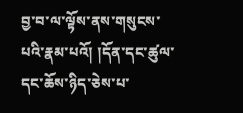བྱ་བ་ལ་ལྟོས་ནས་གསུངས་པའི་རྣམ་པའོ། །དོན་དང་ཚུལ་དང་ཆོས་ཉིད་ཅེས་པ་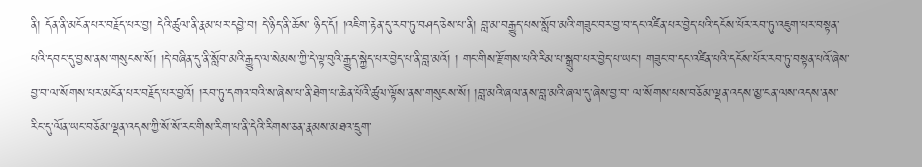ནི། དོན་ནི་མངོན་པར་བརྗོད་པར་བྱ། དེའི་ཚུལ་ནི་རྣམ་པར་དབྱེ་བ། དེ་ཉིད་ནི་ཆོས་ ཉིད་དོ། །འཇིག་རྟེན་དུ་རབ་ཏུ་བཤད་ཅེས་པ་ནི། བླ་མ་བརྒྱུད་པས་སློབ་མའི་གཟུང་བར་བྱ་བ་དང་འཛིན་པར་བྱེད་པའི་དངོས་པོར་རབ་ཏུ་འཇུག་པར་བསྟན་པའི་དབང་དུ་བྱས་ནས་གསུངས་སོ། །དེ་བཞིན་དུ་ནི་སློབ་མའི་རྒྱུད་ལ་སེམས་ཀྱི་དེ་ལྟ་བུའི་རྒྱུད་སྐྱེད་པར་བྱེད་པ་ནི་བླ་མའོ། ། གང་གིས་རྫོགས་པའི་རིམ་པ་སྒྲུབ་པར་བྱེད་པ་ཡང་། གཟུང་བ་དང་འཛིན་པའི་དངོས་པོར་རབ་ཏུ་བསྟན་པའོ་ཞེས་བྱ་བ་ལ་སོགས་པར་མངོན་པར་བརྗོད་པར་བྱའོ། །རབ་ཏུ་དགའ་བའི་ས་ཞེས་པ་ནི་ཐེག་པ་ཆེན་པོའི་ཚུལ་ལྟོས་ནས་གསུངས་སོ། །བླ་མའི་ཞལ་ནས་བླ་མའི་ཞལ་དུ་ཞེས་བྱ་བ་ ལ་སོགས་པས་བཅོམ་ལྡན་འདས་མྱ་ངན་ལས་འདས་ནས་རིང་དུ་ལོན་ཡང་བཅོམ་ལྡན་འདས་ཀྱི་སོ་སོ་རང་གིས་རིག་པ་ནི་དེའི་རིགས་ཅན་རྣམས་མཐའ་དྲུག་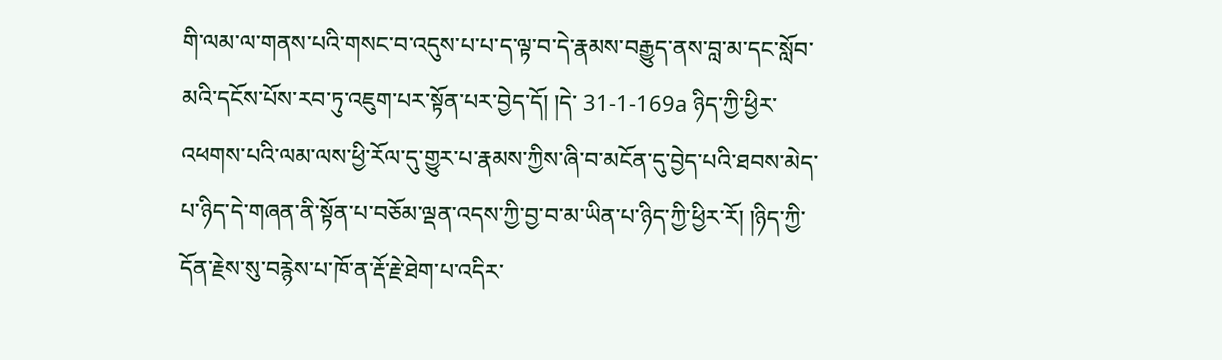གི་ལམ་ལ་གནས་པའི་གསང་བ་འདུས་པ་པ་ད་ལྟ་བ་དེ་རྣམས་བརྒྱུད་ནས་བླ་མ་དང་སློབ་མའི་དངོས་པོས་རབ་ཏུ་འཇུག་པར་སྟོན་པར་བྱེད་དོ། །དེ་ 31-1-169a ཉིད་ཀྱི་ཕྱིར་འཕགས་པའི་ལམ་ལས་ཕྱི་རོལ་དུ་གྱུར་པ་རྣམས་ཀྱིས་ཞི་བ་མངོན་དུ་བྱེད་པའི་ཐབས་མེད་པ་ཉིད་དེ་གཞན་ནི་སྟོན་པ་བཅོམ་ལྡན་འདས་ཀྱི་བྱ་བ་མ་ཡིན་པ་ཉིད་ཀྱི་ཕྱིར་རོ། །ཉིད་ཀྱི་དོན་རྗེས་སུ་བརྙེས་པ་ཁོ་ན་རྡོ་རྗེ་ཐེག་པ་འདིར་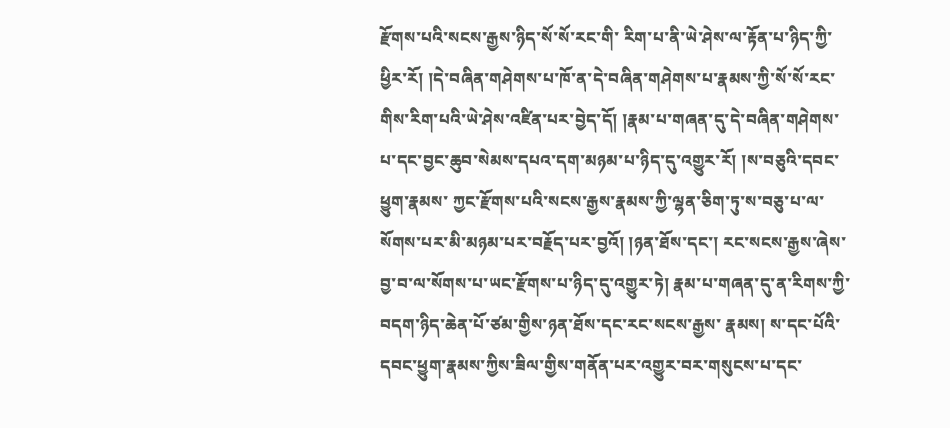རྫོགས་པའི་སངས་རྒྱས་ཉིད་སོ་སོ་རང་གི་ རིག་པ་ནི་ཡེ་ཤེས་ལ་རྟོན་པ་ཉིད་ཀྱི་ཕྱིར་རོ། །དེ་བཞིན་གཤེགས་པ་ཁོ་ན་དེ་བཞིན་གཤེགས་པ་རྣམས་ཀྱི་སོ་སོ་རང་གིས་རིག་པའི་ཡེ་ཤེས་འཛིན་པར་བྱེད་དོ། །རྣམ་པ་གཞན་དུ་དེ་བཞིན་གཤེགས་པ་དང་བྱང་ཆུབ་སེམས་དཔའ་དག་མཉམ་པ་ཉིད་དུ་འགྱུར་རོ། །ས་བཅུའི་དབང་ཕྱུག་རྣམས་ ཀྱང་རྫོགས་པའི་སངས་རྒྱས་རྣམས་ཀྱི་ལྷན་ཅིག་ཏུ་ས་བཅུ་པ་ལ་སོགས་པར་མི་མཉམ་པར་བརྗོད་པར་བྱའོ། །ཉན་ཐོས་དང་། རང་སངས་རྒྱས་ཞེས་བྱ་བ་ལ་སོགས་པ་ཡང་རྫོགས་པ་ཉིད་དུ་འགྱུར་ཏེ། རྣམ་པ་གཞན་དུ་ན་རིགས་ཀྱི་བདག་ཉིད་ཆེན་པོ་ཙམ་གྱིས་ཉན་ཐོས་དང་རང་སངས་རྒྱས་ རྣམས། ས་དང་པོའི་དབང་ཕྱུག་རྣམས་ཀྱིས་ཟིལ་གྱིས་གནོན་པར་འགྱུར་བར་གསུངས་པ་དང་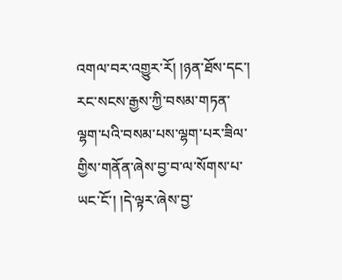འགལ་བར་འགྱུར་རོ། །ཉན་ཐོས་དང་། རང་སངས་རྒྱས་ཀྱི་བསམ་གཏན་ལྷག་པའི་བསམ་པས་ལྷག་པར་ཟིལ་གྱིས་གནོན་ཞེས་བྱ་བ་ལ་སོགས་པ་ཡང་ངོ་། །དེ་ལྟར་ཞེས་བྱ་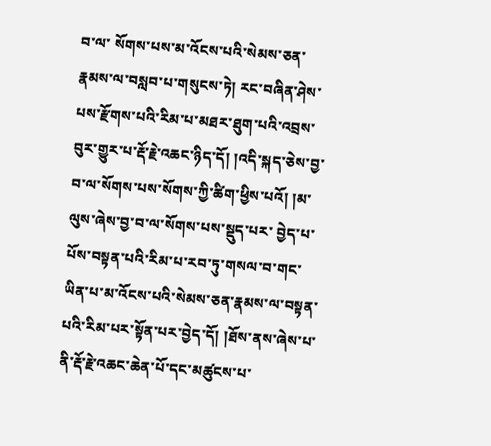བ་ལ་ སོགས་པས་མ་འོངས་པའི་སེམས་ཅན་རྣམས་ལ་བསླབ་པ་གསུངས་ཏེ། རང་བཞིན་ཤེས་པས་རྫོགས་པའི་རིམ་པ་མཐར་ཐུག་པའི་འབྲས་བུར་གྱུར་པ་རྡོ་རྗེ་འཆང་ཉིད་དོ། །འདི་སྐད་ཅེས་བྱ་བ་ལ་སོགས་པས་སོགས་ཀྱི་ཚིག་ཕྱིས་པའོ། །མ་ལུས་ཞེས་བྱ་བ་ལ་སོགས་པས་སྡུད་པར་ བྱེད་པ་པོས་བསྟན་པའི་རིམ་པ་རབ་ཏུ་གསལ་བ་གང་ཡིན་པ་མ་འོངས་པའི་སེམས་ཅན་རྣམས་ལ་བསྟན་པའི་རིམ་པར་སྟོན་པར་བྱེད་དོ། །ཐོས་ནས་ཞེས་པ་ནི་རྡོ་རྗེ་འཆང་ཆེན་པོ་དང་མཚུངས་པ་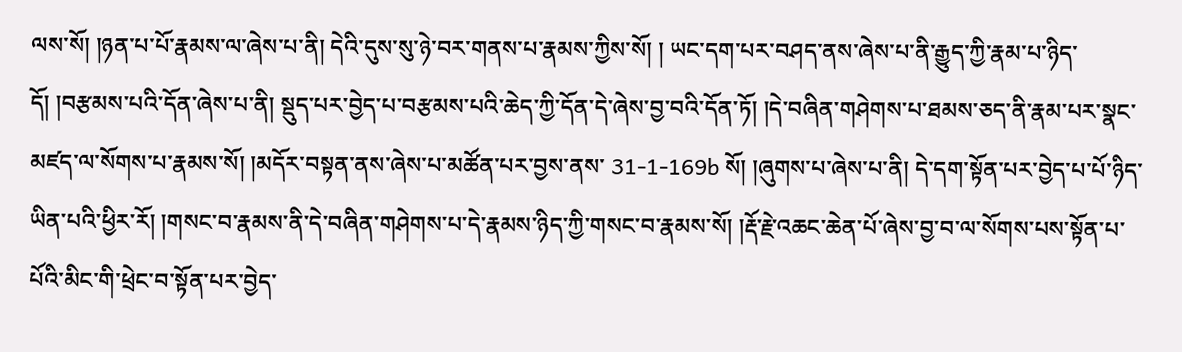ལས་སོ། །ཉན་པ་པོ་རྣམས་ལ་ཞེས་པ་ནི། དེའི་དུས་སུ་ཉེ་བར་གནས་པ་རྣམས་ཀྱིས་སོ། ། ཡང་དག་པར་བཤད་ནས་ཞེས་པ་ནི་རྒྱུད་ཀྱི་རྣམ་པ་ཉིད་དོ། །བརྩམས་པའི་དོན་ཞེས་པ་ནི། སྡུད་པར་བྱེད་པ་བརྩམས་པའི་ཆེད་ཀྱི་དོན་དེ་ཞེས་བྱ་བའི་དོན་ཏོ། །དེ་བཞིན་གཤེགས་པ་ཐམས་ཅད་ནི་རྣམ་པར་སྣང་མཛད་ལ་སོགས་པ་རྣམས་སོ། །མདོར་བསྟན་ནས་ཞེས་པ་མཚོན་པར་བྱས་ནས་ 31-1-169b སོ། །ཞུགས་པ་ཞེས་པ་ནི། དེ་དག་སྟོན་པར་བྱེད་པ་པོ་ཉིད་ཡིན་པའི་ཕྱིར་རོ། །གསང་བ་རྣམས་ནི་དེ་བཞིན་གཤེགས་པ་དེ་རྣམས་ཉིད་ཀྱི་གསང་བ་རྣམས་སོ། །རྡོ་རྗེ་འཆང་ཆེན་པོ་ཞེས་བྱ་བ་ལ་སོགས་པས་སྟོན་པ་པོའི་མིང་གི་ཕྲེང་བ་སྟོན་པར་བྱེད་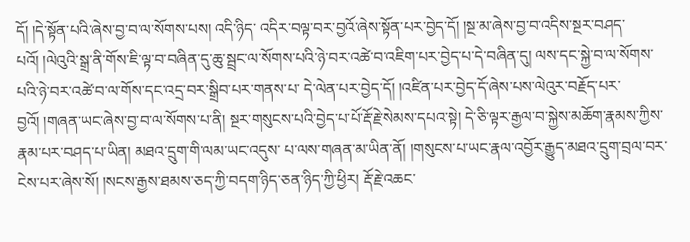དོ། །དེ་སྟོན་པའི་ཞེས་བྱ་བ་ལ་སོགས་པས། འདི་ཉིད་ འདིར་བལྟ་བར་བྱའོ་ཞེས་སྟོན་པར་བྱེད་དོ། །སྔ་མ་ཞེས་བྱ་བ་འདིས་སྔར་བཤད་པའོ། །ལེའུའི་སྒྲ་ནི་གོས་ཇི་ལྟ་བ་བཞིན་དུ་ཆུ་སྦྲང་ལ་སོགས་པའི་ཉེ་བར་འཚེ་བ་འཇིག་པར་བྱེད་པ་དེ་བཞིན་དུ། ལས་དང་སྐྱེ་བ་ལ་སོགས་པའི་ཉེ་བར་འཚེ་བ་ལ་གོས་དང་འདྲ་བར་སྒྲིབ་པར་གནས་པ་ དེ་ལེན་པར་བྱེད་དོ། །འཛིན་པར་བྱེད་དོ་ཞེས་པས་ལེའུར་བརྗོད་པར་བྱའོ། །གཞན་ཡང་ཞེས་བྱ་བ་ལ་སོགས་པ་ནི། སྔར་གསུངས་པའི་བྱེད་པ་པོ་རྡོ་རྗེ་སེམས་དཔའ་སྟེ། དེ་ཅི་ལྟར་རྒྱལ་བ་སྐྱེས་མཆོག་རྣམས་ཀྱིས་རྣམ་པར་བཤད་པ་ཡིན། མཐའ་དྲུག་གི་ལམ་ཡང་འདུས་ པ་ལས་གཞན་མ་ཡིན་ནོ། །གསུངས་པ་ཡང་རྣལ་འབྱོར་རྒྱུད་མཐའ་དྲུག་བྲལ་བར་ངེས་པར་ཞེས་སོ། །སངས་རྒྱས་ཐམས་ཅད་ཀྱི་བདག་ཉིད་ཅན་ཉིད་ཀྱི་ཕྱིར། རྡོ་རྗེ་འཆང་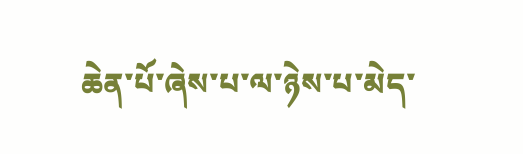ཆེན་པོ་ཞེས་པ་ལ་ཉེས་པ་མེད་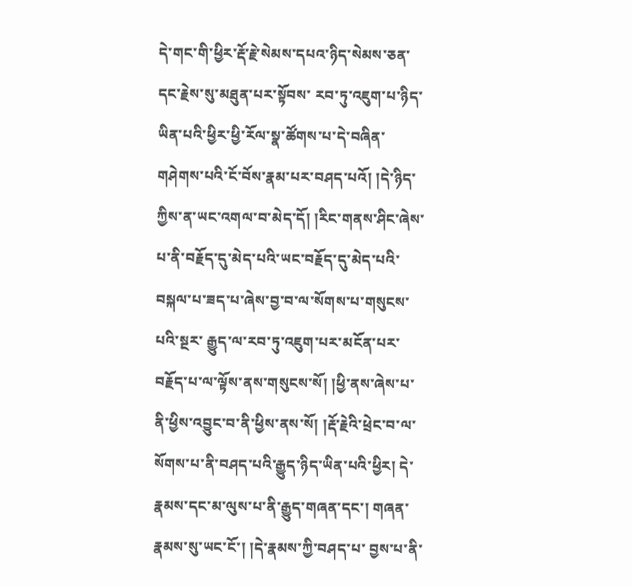དེ་གང་གི་ཕྱིར་རྡོ་རྗེ་སེམས་དཔའ་ཉིད་སེམས་ཅན་དང་རྗེས་སུ་མཐུན་པར་སྟོབས་ རབ་ཏུ་འཇུག་པ་ཉིད་ཡིན་པའི་ཕྱིར་ཕྱི་རོལ་སྣ་ཚོགས་པ་དེ་བཞིན་གཤེགས་པའི་ངོ་བོས་རྣམ་པར་བཤད་པའོ། །དེ་ཉིད་ཀྱིས་ན་ཡང་འགལ་བ་མེད་དོ། །རིང་གནས་ཤིང་ཞེས་པ་ནི་བརྗོད་དུ་མེད་པའི་ཡང་བརྗོད་དུ་མེད་པའི་བསྐལ་པ་ཟད་པ་ཞེས་བྱ་བ་ལ་སོགས་པ་གསུངས་པའི་སྔར་ རྒྱུད་ལ་རབ་ཏུ་འཇུག་པར་མངོན་པར་བརྗོད་པ་ལ་ལྟོས་ནས་གསུངས་སོ། །ཕྱི་ནས་ཞེས་པ་ནི་ཕྱིས་འབྱུང་བ་ནི་ཕྱིས་ནས་སོ། །རྡོ་རྗེའི་ཕྲེང་བ་ལ་སོགས་པ་ནི་བཤད་པའི་རྒྱུད་ཉིད་ཡིན་པའི་ཕྱིར། དེ་རྣམས་དང་མ་ལུས་པ་ནི་རྒྱུད་གཞན་དང་། གཞན་རྣམས་སུ་ཡང་ངོ་། །དེ་རྣམས་ཀྱི་བཤད་པ་ བྱས་པ་ནི་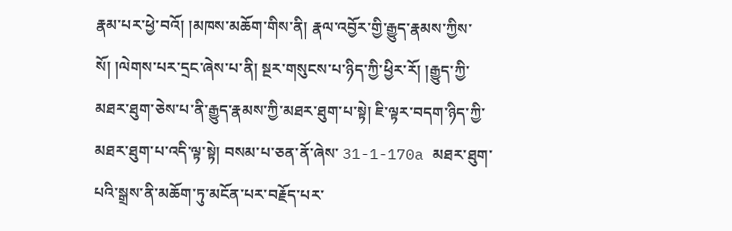རྣམ་པར་ཕྱེ་བའོ། །མཁས་མཆོག་གིས་ནི། རྣལ་འབྱོར་གྱི་རྒྱུད་རྣམས་ཀྱིས་སོ། །ལེགས་པར་དྲང་ཞེས་པ་ནི། སྔར་གསུངས་པ་ཉིད་ཀྱི་ཕྱིར་རོ། །རྒྱུད་ཀྱི་མཐར་ཐུག་ཅེས་པ་ནི་རྒྱུད་རྣམས་ཀྱི་མཐར་ཐུག་པ་སྟེ། ཇི་ལྟར་བདག་ཉིད་ཀྱི་མཐར་ཐུག་པ་འདི་ལྟ་སྟེ། བསམ་པ་ཅན་ནོ་ཞེས་ 31-1-170a མཐར་ཐུག་པའི་སྒྲས་ནི་མཆོག་ཏུ་མངོན་པར་བརྗོད་པར་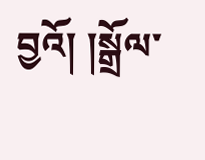བྱའོ། །སྒྲོལ་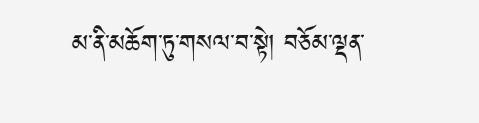མ་ནི་མཆོག་ཏུ་གསལ་བ་སྟེ། བཅོམ་ལྡན་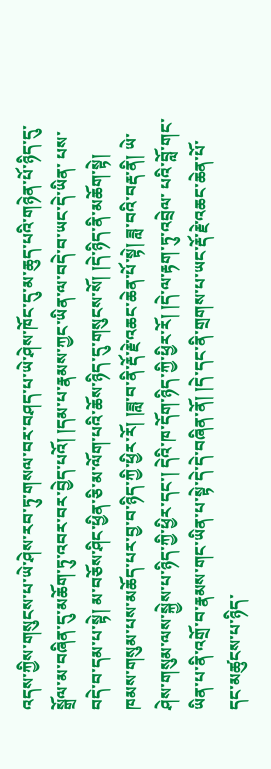འདས་ཀྱིས་གསུངས་པ་ཡེ་ཤེས་རབ་ཏུ་གསལ་བར་བཤད་པ་ཡེ་ཤེས་ཁོང་དུ་མ་ཆུད་པའི་གཉེན་པོ་ཉིད་དུ་སྒྲོལ་མ་བཞིན་དུ་མཆོག་ཏུ་འབར་བར་བྱེད་པའོ། །དམ་པ་རྣམས་ཀྱང་ཡིན་ལ་བདེ་བ་ཡང་དེ་ཡིན་ པས་བདེ་བ་དམ་པ་སྟེ། མ་བཅོས་ཤིང་ཕྱིན་ཅི་མ་ལོག་པའི་ཆོས་ཉིད་དུ་གསུངས་སོ། །དེ་ཉིད་ནི་མཆོག་སྟེ། ཁམས་གསུམ་པས་མཆོད་པར་བྱ་བ་ཉིད་ཀྱི་ཕྱིར་རོ། །ཟླ་བ་ནི་རྡོ་རྗེ་འཆང་ཆེན་པོ་སྟེ། ཟླ་བའི་བརྡ་ནི། ཡེ་ཤེས་གསུམ་ལས་སྐྱེས་པ་ཉིད་ཀྱི་ཕྱིར་དང་། དེའི་ཁ་དོག་ཉིད་ཀྱི་ཕྱིར་རོ། །དེ་ལ་རྟག་ཏུ་འབྲེལ་ པའི་བློ་གང་ཡིན་པ་ནི་འགྲོ་བ་རྣམས་གང་ཡིན་པ་སྟེ་དེ་དེ་བཞིན་ནོ། །དེ་དང་ནི་གྲགས་པ་ཡང་རྡོ་རྗེ་འཆང་ཆེན་པོ་དང་མཚུངས་པ་ཉིད་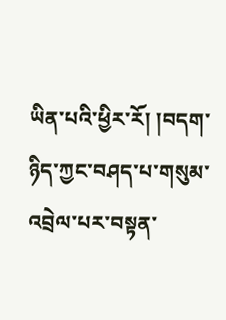ཡིན་པའི་ཕྱིར་རོ། །བདག་ཉིད་ཀྱང་བཤད་པ་གསུམ་འབྲེལ་པར་བསྟན་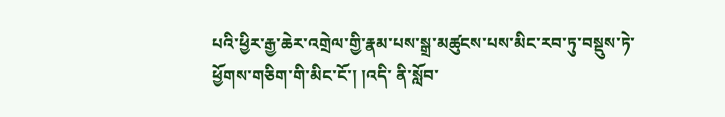པའི་ཕྱིར་རྒྱ་ཆེར་འགྲེལ་གྱི་རྣམ་པས་སྒྲ་མཚུངས་པས་མིང་རབ་ཏུ་བསྡུས་ཏེ་ཕྱོགས་གཅིག་གི་མིང་ངོ་། །འདི་ ནི་སློབ་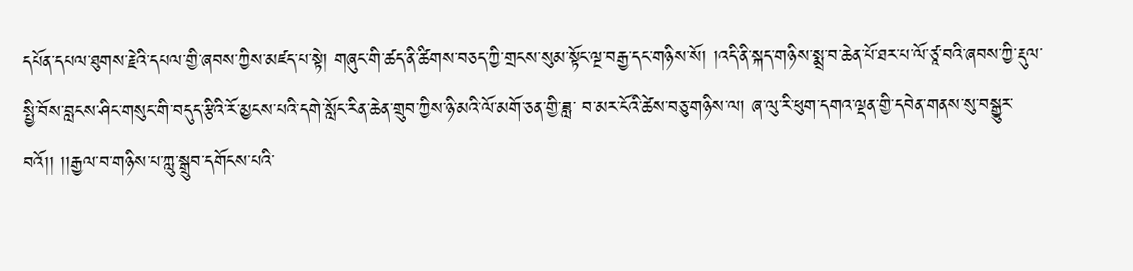དཔོན་དཔལ་ཐུགས་རྗེའི་དཔལ་གྱི་ཞབས་ཀྱིས་མཛད་པ་སྟེ། གཞུང་གི་ཚད་ནི་ཚིགས་བཅད་ཀྱི་གྲངས་སུམ་སྟོང་ལྔ་བརྒྱ་དང་གཉིས་སོ། །འདི་ནི་སྐད་གཉིས་སྨྲ་བ་ཆེན་པོ་ཐར་པ་ལོ་ཙཱ་བའི་ཞབས་ཀྱི་རྡུལ་སྤྱི་བོས་བླངས་ཤིང་གསུང་གི་བདུད་རྩིའི་རོ་མྱངས་པའི་དགེ་སློང་རིན་ཆེན་གྲུབ་ཀྱིས་ཉི་མའི་ལོ་མགོ་ཅན་གྱི་ཟླ་ བ་མར་ངོའི་ཚེས་བཅུ་གཉིས་ལ། ཞ་ལུ་རི་ཕུག་དགའ་ལྡན་གྱི་དབེན་གནས་སུ་བསྒྱུར་བའོ།། །།རྒྱལ་བ་གཉིས་པ་ཀླུ་སྒྲུབ་དགོངས་པའི་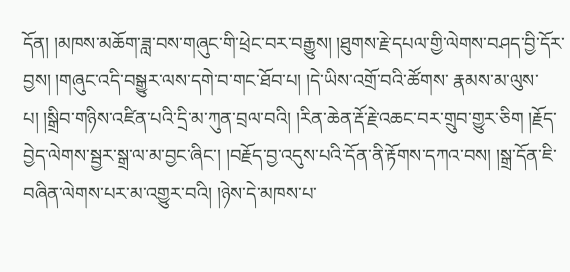དོན། །མཁས་མཆོག་ཟླ་བས་གཞུང་གི་ཕྲེང་བར་བརྒྱུས། །ཐུགས་རྗེ་དཔལ་གྱི་ལེགས་བཤད་བྱི་དོར་བྱས། །གཞུང་འདི་བསྒྱུར་ལས་དགེ་བ་གང་ཐོབ་པ། །དེ་ཡིས་འགྲོ་བའི་ཚོགས་ རྣམས་མ་ལུས་པ། །སྒྲིབ་གཉིས་འཛིན་པའི་དྲི་མ་ཀུན་བྲལ་བའི། །རིན་ཆེན་རྡོ་རྗེ་འཆང་བར་གྲུབ་གྱུར་ཅིག །རྗོད་བྱེད་ལེགས་སྦྱར་སྒྲ་ལ་མ་བྱང་ཞིང་། །བརྗོད་བྱ་འདུས་པའི་དོན་ནི་རྟོགས་དཀའ་བས། །སྒྲ་དོན་ཇི་བཞིན་ལེགས་པར་མ་འགྱུར་བའི། །ཉེས་དེ་མཁས་པ་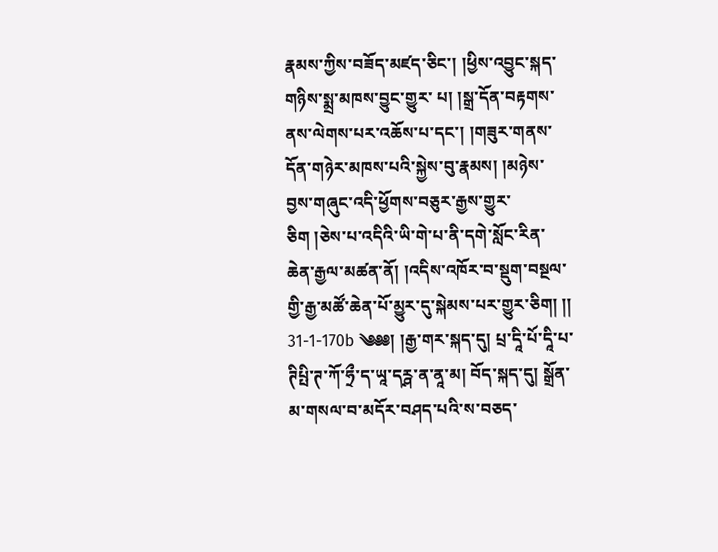རྣམས་ཀྱིས་བཟོད་མཛད་ཅིང་། །ཕྱིས་འབྱུང་སྐད་གཉིས་སྨྲ་མཁས་བྱུང་གྱུར་ པ། །སྒྲ་དོན་བརྟགས་ནས་ལེགས་པར་འཆོས་པ་དང་། །གཟུར་གནས་དོན་གཉེར་མཁས་པའི་སྐྱེས་བུ་རྣམས། །མཉེས་བྱས་གཞུང་འདི་ཕྱོགས་བཅུར་རྒྱས་གྱུར་ཅིག །ཅེས་པ་འདིའི་ཡི་གེ་པ་ནི་དགེ་སློང་རིན་ཆེན་རྒྱལ་མཚན་ནོ། །འདིས་འཁོར་བ་སྡུག་བསྔལ་གྱི་རྒྱ་མཚོ་ཆེན་པོ་མྱུར་དུ་སྐེམས་པར་གྱུར་ཅིག། །། 31-1-170b ༄༅༅། །རྒྱ་གར་སྐད་དུ། པྲ་དཱི་པོ་དཱི་པ་ཊིཔྤི་ཊ་ཀོ་ཧྲྀ་ད་ཡཱ་དཪྴ་ན་ནཱ་མ། བོད་སྐད་དུ། སྒྲོན་མ་གསལ་བ་མདོར་བཤད་པའི་ས་བཅད་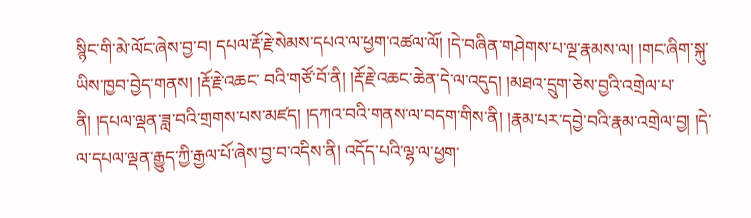སྙིང་གི་མེ་ལོང་ཞེས་བྱ་བ། དཔལ་རྡོ་རྗེ་སེམས་དཔའ་ལ་ཕྱག་འཚལ་ལོ། །དེ་བཞིན་གཤེགས་པ་ལྔ་རྣམས་ལ། །གང་ཞིག་སྐུ་ཡིས་ཁྱབ་བྱེད་གནས། །རྡོ་རྗེ་འཆང་ བའི་གཙོ་བོ་ནི། །རྡོ་རྗེ་འཆང་ཆེན་དེ་ལ་འདུད། །མཐའ་དྲུག་ཅེས་བྱའི་འགྲེལ་པ་ནི། །དཔལ་ལྡན་ཟླ་བའི་གྲགས་པས་མཛད། །དཀའ་བའི་གནས་ལ་བདག་གིས་ནི། །རྣམ་པར་དབྱེ་བའི་རྣམ་འགྲེལ་བྱ། །དེ་ལ་དཔལ་ལྡན་རྒྱུད་ཀྱི་རྒྱལ་པོ་ཞེས་བྱ་བ་འདིས་ནི། འདོད་པའི་ལྷ་ལ་ཕྱག་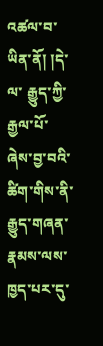འཚལ་བ་ཡིན་ནོ། །དེ་ལ་ རྒྱུད་ཀྱི་རྒྱལ་པོ་ཞེས་བྱ་བའི་ཚིག་གིས་ནི་རྒྱུད་གཞན་རྣམས་ལས་ཁྱད་པར་དུ་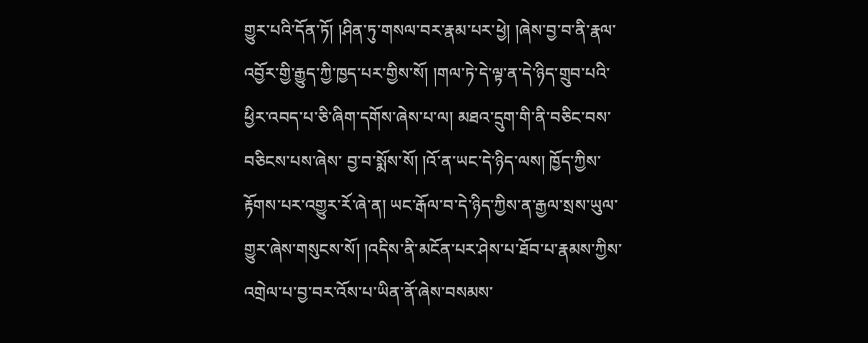གྱུར་པའི་དོན་ཏོ། །ཤིན་ཏུ་གསལ་བར་རྣམ་པར་ཕྱེ། །ཞེས་བྱ་བ་ནི་རྣལ་འབྱོར་གྱི་རྒྱུད་ཀྱི་ཁྱད་པར་གྱིས་སོ། །གལ་ཏེ་དེ་ལྟ་ན་དེ་ཉིད་གྲུབ་པའི་ཕྱིར་འབད་པ་ཅི་ཞིག་དགོས་ཞེས་པ་ལ། མཐའ་དྲུག་གི་ནི་བཅིང་བས་བཅིངས་པས་ཞེས་ བྱ་བ་སྨོས་སོ། །འོ་ན་ཡང་དེ་ཉིད་ལས། ཁྱོད་ཀྱིས་རྟོགས་པར་འགྱུར་རོ་ཞེ་ན། ཡང་རྒོལ་བ་དེ་ཉིད་ཀྱིས་ན་རྒྱལ་སྲས་ཡུལ་གྱུར་ཞེས་གསུངས་སོ། །འདིས་ནི་མངོན་པར་ཤེས་པ་ཐོབ་པ་རྣམས་ཀྱིས་འགྲེལ་པ་བྱ་བར་འོས་པ་ཡིན་ནོ་ཞེས་བསམས་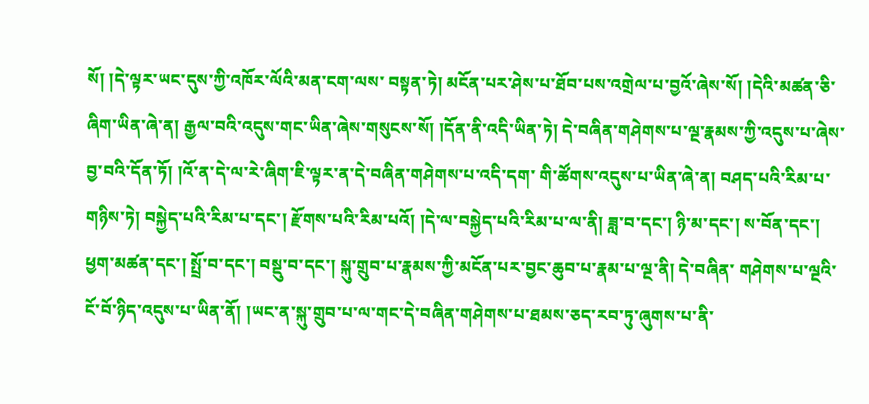སོ། །དེ་ལྟར་ཡང་དུས་ཀྱི་འཁོར་ལོའི་མན་ངག་ལས་ བསྟན་ཏེ། མངོན་པར་ཤེས་པ་ཐོབ་པས་འགྲེལ་པ་བྱའོ་ཞེས་སོ། །དེའི་མཚན་ཅི་ཞིག་ཡིན་ཞེ་ན། རྒྱལ་བའི་འདུས་གང་ཡིན་ཞེས་གསུངས་སོ། །དོན་ནི་འདི་ཡིན་ཏེ། དེ་བཞིན་གཤེགས་པ་ལྔ་རྣམས་ཀྱི་འདུས་པ་ཞེས་བྱ་བའི་དོན་ཏོ། །འོ་ན་དེ་ལ་རེ་ཞིག་ཇི་ལྟར་ན་དེ་བཞིན་གཤེགས་པ་འདི་དག་ གི་ཚོགས་འདུས་པ་ཡིན་ཞེ་ན། བཤད་པའི་རིམ་པ་གཉིས་ཏེ། བསྐྱེད་པའི་རིམ་པ་དང་། རྫོགས་པའི་རིམ་པའོ། །དེ་ལ་བསྐྱེད་པའི་རིམ་པ་ལ་ནི། ཟླ་བ་དང་། ཉི་མ་དང་། ས་བོན་དང་། ཕྱག་མཚན་དང་། སྤྲོ་བ་དང་། བསྡུ་བ་དང་། སྐུ་གྲུབ་པ་རྣམས་ཀྱི་མངོན་པར་བྱང་ཆུབ་པ་རྣམ་པ་ལྔ་ནི། དེ་བཞིན་ གཤེགས་པ་ལྔའི་ངོ་བོ་ཉིད་འདུས་པ་ཡིན་ནོ། །ཡང་ན་སྐུ་གྲུབ་པ་ལ་གང་དེ་བཞིན་གཤེགས་པ་ཐམས་ཅད་རབ་ཏུ་ཞུགས་པ་ནི་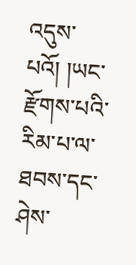འདུས་པའོ། །ཡང་རྫོགས་པའི་རིམ་པ་ལ་ཐབས་དང་ཤེས་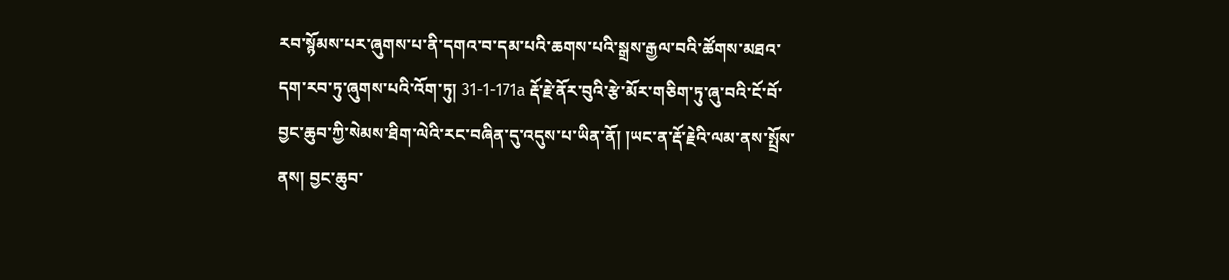རབ་སྙོམས་པར་ཞུགས་པ་ནི་དགའ་བ་དམ་པའི་ཆགས་པའི་སྒྲས་རྒྱལ་བའི་ཚོགས་མཐའ་དག་རབ་ཏུ་ཞུགས་པའི་འོག་ཏུ། 31-1-171a རྡོ་རྗེ་ནོར་བུའི་རྩེ་མོར་གཅིག་ཏུ་ཞུ་བའི་ངོ་བོ་བྱང་ཆུབ་ཀྱི་སེམས་ཐིག་ལེའི་རང་བཞིན་དུ་འདུས་པ་ཡིན་ནོ། །ཡང་ན་རྡོ་རྗེའི་ལམ་ནས་སྤྲོས་ནས། བྱང་ཆུབ་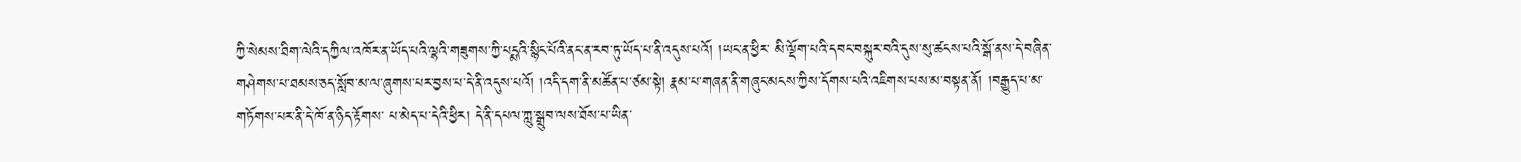ཀྱི་སེམས་ཐིག་ལེའི་དཀྱིལ་འཁོར་ན་ཡོད་པའི་ལྷའི་གཟུགས་ཀྱི་པདྨའི་སྙིང་པོའི་ནང་ན་རབ་ཏུ་ཡོད་པ་ནི་འདུས་པའོ། །ཡང་ན་ཕྱིར་ མི་ལྡོག་པའི་དབང་བསྐུར་བའི་དུས་སུ་ཚངས་པའི་སྒོ་ནས་དེ་བཞིན་གཤེགས་པ་ཐམས་ཅད་སློབ་མ་ལ་ཞུགས་པར་བྱས་པ་དེ་ནི་འདུས་པའོ། །འདི་དག་ནི་མཚོན་པ་ཙམ་སྟེ། རྣམ་པ་གཞན་ནི་གཞུང་མངས་ཀྱིས་དོགས་པའི་འཇིགས་པས་མ་བསྟན་ནོ། །བརྒྱུད་པ་མ་གཏོགས་པར་ནི་དེ་ཁོ་ན་ཉིད་རྟོགས་ པ་མེད་པ་དེའི་ཕྱིར། དེ་ནི་དཔལ་ཀླུ་སྒྲུབ་ལས་ཐོས་པ་ཡིན་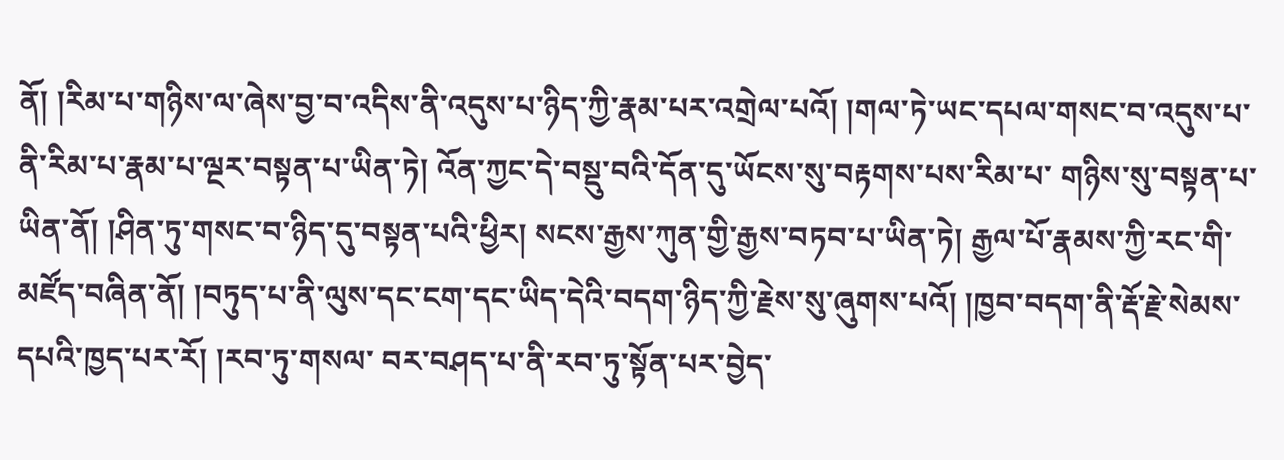ནོ། །རིམ་པ་གཉིས་ལ་ཞེས་བྱ་བ་འདིས་ནི་འདུས་པ་ཉིད་ཀྱི་རྣམ་པར་འགྲེལ་པའོ། །གལ་ཏེ་ཡང་དཔལ་གསང་བ་འདུས་པ་ནི་རིམ་པ་རྣམ་པ་ལྔར་བསྟན་པ་ཡིན་ཏེ། འོན་ཀྱང་དེ་བསྡུ་བའི་དོན་དུ་ཡོངས་སུ་བརྟགས་པས་རིམ་པ་ གཉིས་སུ་བསྟན་པ་ཡིན་ནོ། །ཤིན་ཏུ་གསང་བ་ཉིད་དུ་བསྟན་པའི་ཕྱིར། སངས་རྒྱས་ཀུན་གྱི་རྒྱས་བཏབ་པ་ཡིན་ཏེ། རྒྱལ་པོ་རྣམས་ཀྱི་རང་གི་མཛོད་བཞིན་ནོ། །བཏུད་པ་ནི་ལུས་དང་ངག་དང་ཡིད་དེའི་བདག་ཉིད་ཀྱི་རྗེས་སུ་ཞུགས་པའོ། །ཁྱབ་བདག་ནི་རྡོ་རྗེ་སེམས་དཔའི་ཁྱད་པར་རོ། །རབ་ཏུ་གསལ་ བར་བཤད་པ་ནི་རབ་ཏུ་སྟོན་པར་བྱེད་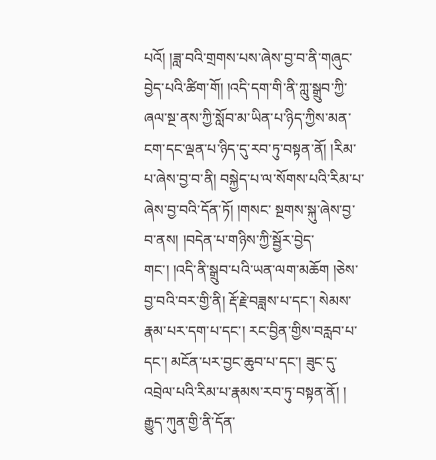པའོ། །ཟླ་བའི་གྲགས་པས་ཞེས་བྱ་བ་ནི་གཞུང་བྱེད་པའི་ཚིག་གོ། །འདི་དག་གི་ནི་ཀླུ་སྒྲུབ་ཀྱི་ཞལ་སྔ་ནས་ཀྱི་སློབ་མ་ཡིན་པ་ཉིད་ཀྱིས་མན་ངག་དང་ལྡན་པ་ཉིད་དུ་རབ་ཏུ་བསྟན་ནོ། །རིམ་པ་ཞེས་བྱ་བ་ནི། བསྐྱེད་པ་ལ་སོགས་པའི་རིམ་པ་ཞེས་བྱ་བའི་དོན་ཏོ། །གསང་ སྔགས་སྐུ་ཞེས་བྱ་བ་ནས། །བདེན་པ་གཉིས་ཀྱི་སྦྱོར་བྱེད་གང་། །འདི་ནི་སྒྲུབ་པའི་ཡན་ལག་མཆོག །ཅེས་བྱ་བའི་བར་གྱི་ནི། རྡོ་རྗེ་བཟླས་པ་དང་། སེམས་རྣམ་པར་དག་པ་དང་། རང་བྱིན་གྱིས་བརླབ་པ་དང་། མངོན་པར་བྱང་ཆུབ་པ་དང་། ཟུང་དུ་འབྲེལ་པའི་རིམ་པ་རྣམས་རབ་ཏུ་བསྟན་ནོ། ། རྒྱུད་ཀུན་གྱི་ནི་དོན་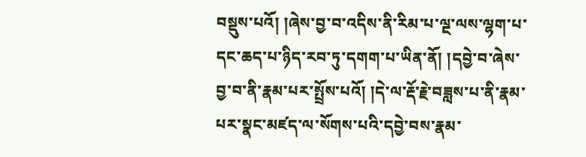བསྡུས་པའོ། །ཞེས་བྱ་བ་འདིས་ནི་རིམ་པ་ལྔ་ལས་ལྷག་པ་དང་ཆད་པ་ཉིད་རབ་ཏུ་དགག་པ་ཡིན་ནོ། །དབྱེ་བ་ཞེས་བྱ་བ་ནི་རྣམ་པར་སྤྲོས་པའོ། །དེ་ལ་རྡོ་རྗེ་བཟླས་པ་ནི་རྣམ་པར་སྣང་མཛད་ལ་སོགས་པའི་དབྱེ་བས་རྣམ་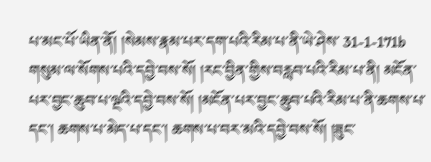པ་མང་པོ་ཡིན་ནོ། །སེམས་རྣམ་པར་དག་པའི་རིམ་པ་ནི་ཡེ་ཤེས་ 31-1-171b གསུམ་ལ་སོགས་པའི་དབྱེ་བས་སོ། །རང་བྱིན་གྱིས་བརླབ་པའི་རིམ་པ་ནི། མངོན་པར་བྱང་ཆུབ་པ་ལྔའི་དབྱེ་བས་སོ། །མངོན་པར་བྱང་ཆུབ་པའི་རིམ་པ་ནི་ཆགས་པ་དང་། ཆགས་པ་མེད་པ་དང་། ཆགས་པ་བར་མའི་དབྱེ་བས་སོ། །ཟུང་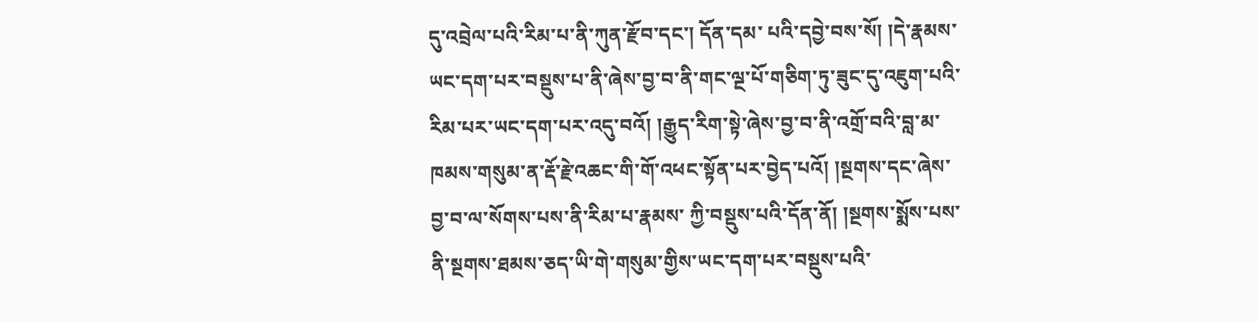དུ་འབྲེལ་པའི་རིམ་པ་ནི་ཀུན་རྫོབ་དང་། དོན་དམ་ པའི་དབྱེ་བས་སོ། །དེ་རྣམས་ཡང་དག་པར་བསྡུས་པ་ནི་ཞེས་བྱ་བ་ནི་གང་ལྔ་པོ་གཅིག་ཏུ་ཟུང་དུ་འཇུག་པའི་རིམ་པར་ཡང་དག་པར་འདུ་བའོ། །རྒྱུད་རིག་སྟེ་ཞེས་བྱ་བ་ནི་འགྲོ་བའི་བླ་མ་ཁམས་གསུམ་ན་རྡོ་རྗེ་འཆང་གི་གོ་འཕང་སྟོན་པར་བྱེད་པའོ། །སྔགས་དང་ཞེས་བྱ་བ་ལ་སོགས་པས་ནི་རིམ་པ་རྣམས་ ཀྱི་བསྡུས་པའི་དོན་ནོ། །སྔགས་སྨོས་པས་ནི་སྔགས་ཐམས་ཅད་ཡི་གེ་གསུམ་གྱིས་ཡང་དག་པར་བསྡུས་པའི་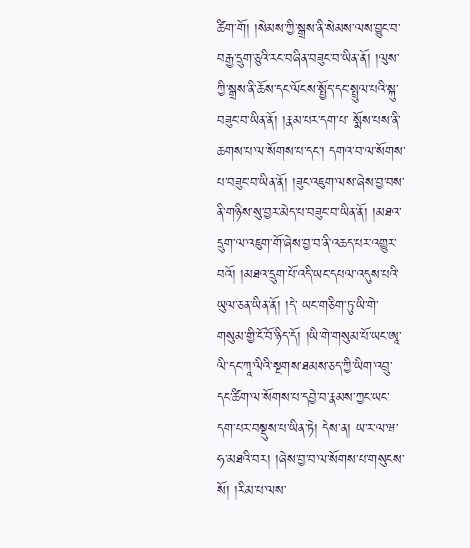ཚིག་གོ། །སེམས་ཀྱི་སྒྲས་ནི་སེམས་ལས་བྱུང་བ་བརྒྱ་དྲུག་ཅུའི་རང་བཞིན་བཟུང་བ་ཡིན་ནོ། །ལུས་ཀྱི་སྒྲས་ནི་ཆོས་དང་ལོངས་སྤྱོད་དང་སྤྲུལ་པའི་སྐུ་བཟུང་བ་ཡིན་ནོ། །རྣམ་པར་དག་པ་ སྨོས་པས་ནི་ཆགས་པ་ལ་སོགས་པ་དང་། དགའ་བ་ལ་སོགས་པ་བཟུང་བ་ཡིན་ནོ། །ཟུང་འཇུག་ལས་ཞེས་བྱ་བས་ནི་གཉིས་སུ་བྱར་མེད་པ་བཟུང་བ་ཡིན་ནོ། །མཐའ་དྲུག་ལ་འཇུག་གོ་ཞེས་བྱ་བ་ནི་འཆད་པར་འགྱུར་བའོ། །མཐའ་དྲུག་པོ་འདི་ཡང་དཔལ་འདུས་པའི་ཡུལ་ཅན་ཡིན་ནོ། །དེ་ ཡང་གཅིག་ཏུ་ཡི་གེ་གསུམ་གྱི་ངོ་བོ་ཉིད་དོ། །ཡི་གེ་གསུམ་པོ་ཡང་ཨཱ་ལི་དང་ཀཱ་ལིའི་སྔགས་ཐམས་ཅད་ཀྱི་ཡིག་འབྲུ་དང་ཚིག་ལ་སོགས་པ་དབྱེ་བ་རྣམས་ཀྱང་ཡང་དག་པར་བསྡུས་པ་ཡིན་ཏེ། དེས་ན། ཡ་ར་ལ་ཝ་ཧ་མཐའི་བར། །ཞེས་བྱ་བ་ལ་སོགས་པ་གསུངས་སོ། །རིམ་པ་ལས་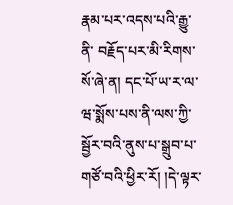རྣམ་པར་འདས་པའི་རྒྱུ་ནི་ བརྗོད་པར་མི་རིགས་སོ་ཞེ་ན། དང་པོ་ཡ་ར་ལ་ཝ་སྨོས་པས་ནི་ལས་ཀྱི་སྦྱོར་བའི་ནུས་པ་སྒྲུབ་པ་གཙོ་བའི་ཕྱིར་རོ། །དེ་ལྟར་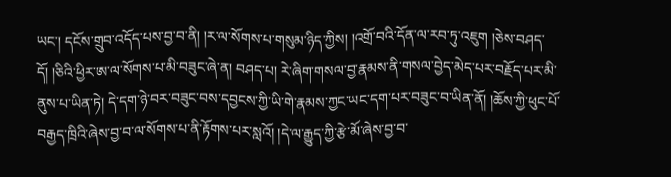ཡང་། དངོས་གྲུབ་འདོད་པས་བྱ་བ་ནི། །ར་ལ་སོགས་པ་གསུམ་ཉིད་ཀྱིས། །འགྲོ་བའི་དོན་ལ་རབ་ཏུ་འཇུག །ཅེས་བཤད་དོ། །ཅིའི་ཕྱིར་ཨ་ལ་སོགས་པ་མི་བཟུང་ཞེ་ན། བཤད་པ། རེ་ཞིག་གསལ་བྱ་རྣམས་ནི་གསལ་བྱེད་མེད་པར་བརྗོད་པར་མི་ནུས་པ་ཡིན་ཏེ། དེ་དག་ཉེ་བར་བཟུང་བས་དབྱངས་ཀྱི་ཡི་གེ་རྣམས་ཀྱང་ཡང་དག་པར་བཟུང་བ་ཡིན་ནོ། །ཆོས་ཀྱི་ཕུང་པོ་བརྒྱད་ཁྲིའི་ཞེས་བྱ་བ་ལ་སོགས་པ་ནི་རྟོགས་པར་སླའོ། །དེ་ལ་རྒྱུད་ཀྱི་རྩེ་མོ་ཞེས་བྱ་བ་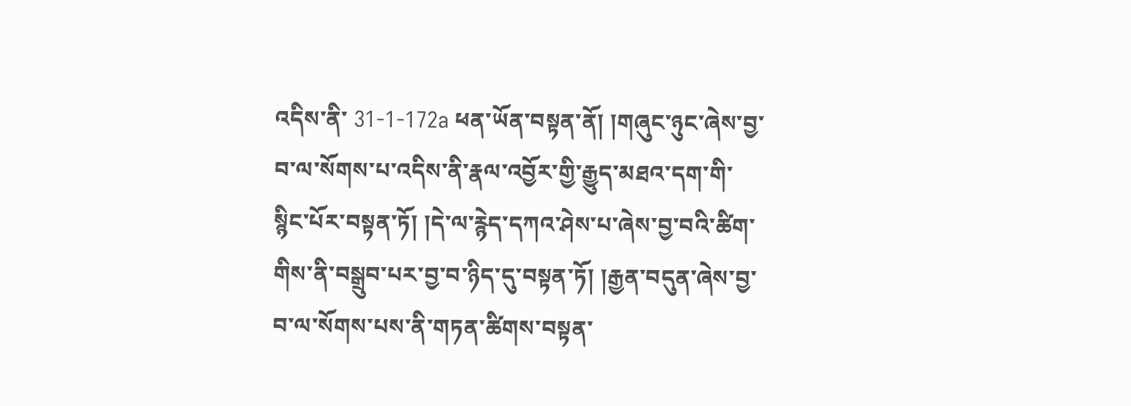འདིས་ནི་ 31-1-172a ཕན་ཡོན་བསྟན་ནོ། །གཞུང་ཉུང་ཞེས་བྱ་བ་ལ་སོགས་པ་འདིས་ནི་རྣལ་འབྱོར་གྱི་རྒྱུད་མཐའ་དག་གི་སྙིང་པོར་བསྟན་ཏོ། །དེ་ལ་རྙེད་དཀའ་ཤེས་པ་ཞེས་བྱ་བའི་ཚིག་གིས་ནི་བསྒྲུབ་པར་བྱ་བ་ཉིད་དུ་བསྟན་ཏོ། །རྒྱན་བདུན་ཞེས་བྱ་བ་ལ་སོགས་པས་ནི་གཏན་ཚིགས་བསྟན་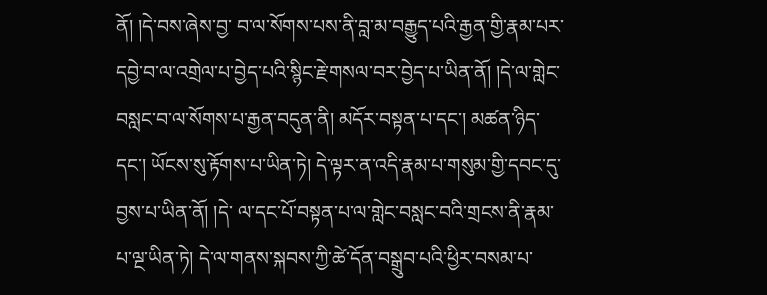ནོ། །དེ་བས་ཞེས་བྱ་ བ་ལ་སོགས་པས་ནི་བླ་མ་བརྒྱུད་པའི་རྒྱན་གྱི་རྣམ་པར་དབྱེ་བ་ལ་འགྲེལ་པ་བྱེད་པའི་སྙིང་རྗེ་གསལ་བར་བྱེད་པ་ཡིན་ནོ། །དེ་ལ་གླེང་བསླང་བ་ལ་སོགས་པ་རྒྱན་བདུན་ནི། མདོར་བསྟན་པ་དང་། མཚན་ཉིད་དང་། ཡོངས་སུ་རྟོགས་པ་ཡིན་ཏེ། དེ་ལྟར་ན་འདི་རྣམ་པ་གསུམ་གྱི་དབང་དུ་བྱས་པ་ཡིན་ནོ། །དེ་ ལ་དང་པོ་བསྟན་པ་ལ་གླེང་བསླང་བའི་གྲངས་ནི་རྣམ་པ་ལྔ་ཡིན་ཏེ། དེ་ལ་གནས་སྐབས་ཀྱི་ཚེ་དོན་བསྒྲུབ་པའི་ཕྱིར་བསམ་པ་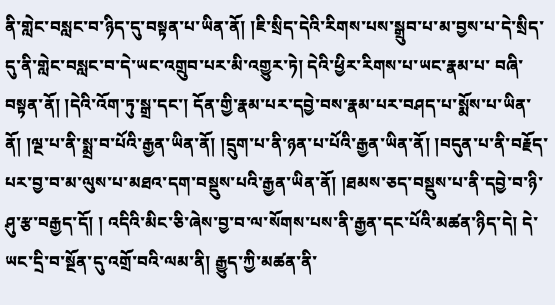ནི་གླེང་བསླང་བ་ཉིད་དུ་བསྟན་པ་ཡིན་ནོ། །ཇི་སྲིད་དེའི་རིགས་པས་སྒྲུབ་པ་མ་བྱས་པ་དེ་སྲིད་དུ་ནི་གླེང་བསླང་བ་དེ་ཡང་འགྲུབ་པར་མི་འགྱུར་ཏེ། དེའི་ཕྱིར་རིགས་པ་ཡང་རྣམ་པ་ བཞི་བསྟན་ནོ། །དེའི་འོག་ཏུ་སྒྲ་དང་། དོན་གྱི་རྣམ་པར་དབྱེ་བས་རྣམ་པར་བཤད་པ་སྨོས་པ་ཡིན་ནོ། །ལྔ་པ་ནི་སྨྲ་བ་པོའི་རྒྱན་ཡིན་ནོ། །དྲུག་པ་ནི་ཉན་པ་པོའི་རྒྱན་ཡིན་ནོ། །བདུན་པ་ནི་བརྗོད་པར་བྱ་བ་མ་ལུས་པ་མཐའ་དག་བསྡུས་པའི་རྒྱན་ཡིན་ནོ། །ཐམས་ཅད་བསྡུས་པ་ནི་དབྱེ་བ་ཉི་ཤུ་རྩ་བརྒྱད་དོ། ། འདིའི་མིང་ཅི་ཞེས་བྱ་བ་ལ་སོགས་པས་ནི་རྒྱན་དང་པོའི་མཚན་ཉིད་དེ། དེ་ཡང་དྲི་བ་སྔོན་དུ་འགྲོ་བའི་ལམ་ནི། རྒྱུད་ཀྱི་མཚན་ནི་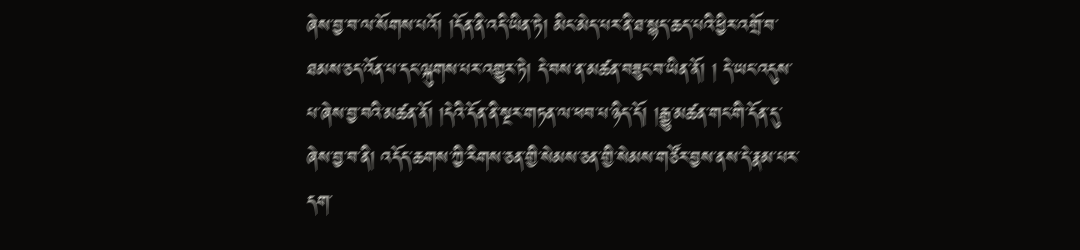ཞེས་བྱ་བ་ལ་སོགས་པའོ། །དོན་ནི་འདི་ཡིན་ཏེ། མིང་མེད་པར་ནི་ཐ་སྙད་ཆད་པའི་ཕྱིར་འགྲོ་བ་ཐམས་ཅད་འོན་པ་དང་ལྐུགས་པར་འགྱུར་ཏེ། དེ་བས་ན་མཚན་བཟུང་བ་ཡིན་ནོ། ། དེ་ཡང་འདུས་པ་ཞེས་བྱ་བའི་མཚན་ནོ། །དེའི་དོན་ནི་སྔར་གཏན་ལ་ཕབ་པ་ཉིད་དོ། །རྒྱུ་མཚན་གང་གི་དོན་དུ་ཞེས་བྱ་བ་ནི། འདོད་ཆགས་ཀྱི་རིགས་ཅན་གྱི་སེམས་ཅན་གྱི་སེམས་གཙོར་བྱས་ནས་དེ་རྣམ་པར་དག་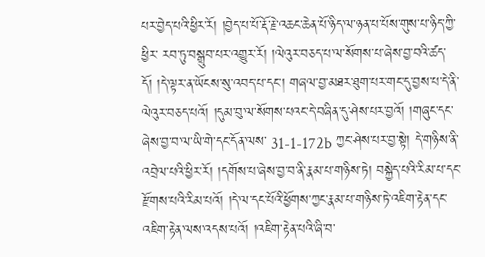པར་བྱེད་པའི་ཕྱིར་རོ། །བྱེད་པ་པོ་རྡོ་རྗེ་འཆང་ཆེན་པོ་ཉིད་ལ་ཉན་པ་པོས་གུས་པ་ཉིད་ཀྱི་ཕྱིར་ རབ་ཏུ་བསྒྲུབ་པར་འགྱུར་རོ། །ལེའུར་བཅད་པ་ལ་སོགས་པ་ཞེས་བྱ་བའི་ཚད་དོ། །དེ་ལྟར་ན་ཡོངས་སུ་འབད་པ་དང་། གཞལ་བྱ་མཐར་ཐུག་པར་གང་དུ་བྱས་པ་དེ་ནི་ལེའུར་བཅད་པའོ། །དུམ་བུ་ལ་སོགས་པའང་དེ་བཞིན་དུ་ཤེས་པར་བྱའོ། །གཞུང་དང་ཞེས་བྱ་བ་ལ་ཡི་གེ་དང་དོན་ལས་ 31-1-172b ཀྱང་ཤེས་པར་བྱ་སྟེ། དེ་གཉིས་ནི་འབྲེལ་པའི་ཕྱིར་རོ། །དགོས་པ་ཞེས་བྱ་བ་ནི་རྣམ་པ་གཉིས་ཏེ། བསྐྱེད་པའི་རིམ་པ་དང་རྫོགས་པའི་རིམ་པའོ། །དེ་ལ་དང་པོའི་ཕྱོགས་ཀྱང་རྣམ་པ་གཉིས་ཏེ་འཇིག་རྟེན་དང་འཇིག་རྟེན་ལས་འདས་པའོ། །འཇིག་རྟེན་པའི་ཞི་བ་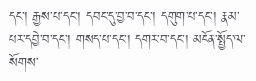དང་། རྒྱས་པ་དང་། དབང་དུ་བྱ་བ་དང་། དགུག་པ་དང་། རྣམ་པར་དབྱེ་བ་དང་། གསད་པ་དང་། དགར་བ་དང་། མངོན་སྤྱོད་ལ་སོགས་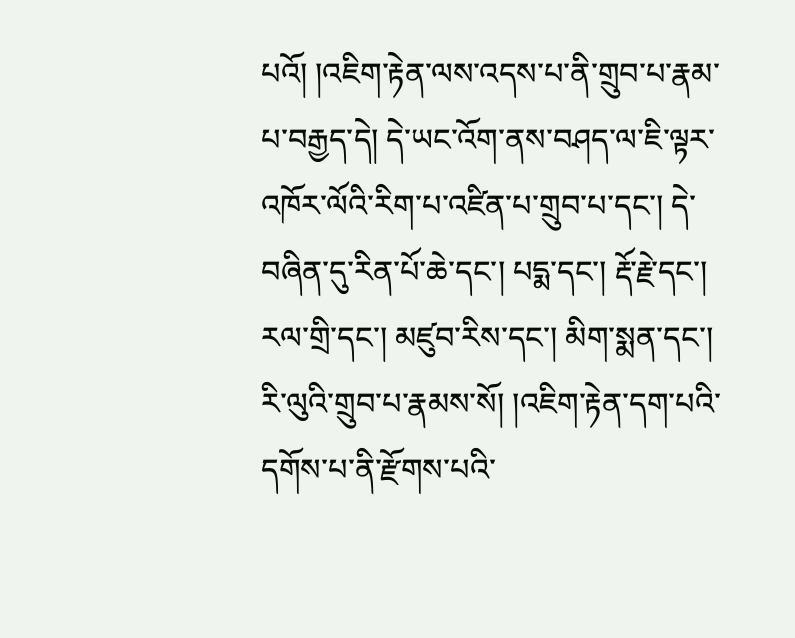པའོ། །འཇིག་རྟེན་ལས་འདས་པ་ནི་གྲུབ་པ་རྣམ་པ་བརྒྱད་དེ། དེ་ཡང་འོག་ནས་བཤད་ལ་ཇི་ལྟར་འཁོར་ལོའི་རིག་པ་འཛིན་པ་གྲུབ་པ་དང་། དེ་བཞིན་དུ་རིན་པོ་ཆེ་དང་། པདྨ་དང་། རྡོ་རྗེ་དང་། རལ་གྲི་དང་། མཛུབ་རིས་དང་། མིག་སྨན་དང་། རི་ལུའི་གྲུབ་པ་རྣམས་སོ། །འཇིག་རྟེན་དག་པའི་དགོས་པ་ནི་རྫོགས་པའི་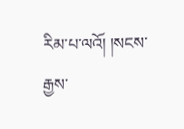རིམ་པ་ལའོ། །སངས་རྒྱས་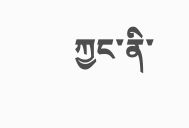ཀྱང་ནི་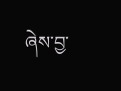ཞེས་བྱ་